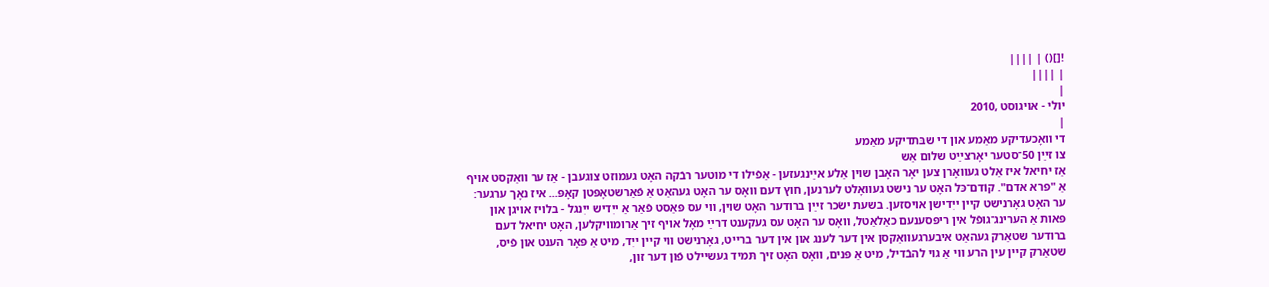![]() | ||||
| ||||
|
יולי - אױגוסט ,2010
|
די װאָכעדיקע מאַמע און די שבּתדיקע מאַמע
צו זײַן 50־סטער יאָרצײַט שלום אַש
אַז יחיאל איז אַלט געװאָרן צען יאָר האָבן שוין אַלע אײַנגעזען - אַפֿילו די מוטער רבֿקה האָט געמוזט צוגעבן - אַז ער װאַקסט אויף אַ "פּרא אדם". קוֹדם־כּל האָט ער נישט געװאָלט לערנען, חוץ דעם װאָס ער האָט געהאַט אַ פֿאַרשטאָפּטן קאָפּ... איז נאָך ערגער: ער האָט גאָרנישט קיין ייִדישן אויסזען. בשעת ישׂכר זײַן ברודער האָט שוין, װי עס פּאַסט פֿאַר אַ ייִדיש ייִנגל - בלויז אויגן און פּאות אַ הערינג־גופֿל אין ריפּסענעם כאַלאַטל, װאָס ער האָט עס געקענט דרײַ מאָל אויף זיך אַרומװיקלען, האָט יחיאל דעם ברודער שטאַרק געהאַט איבערגעװאַקסן אין דער לענג און אין דער ברײט, גאָרנישט װי קיין ייִד, מיט אַ פּאָר הענט און פֿיס, שטאַרק קײן עין הרע װי אַ גוי להבֿדיל, מיט אַ פּנים, װאָס האָט זיך תּמיד געשײלט פֿון דער זון,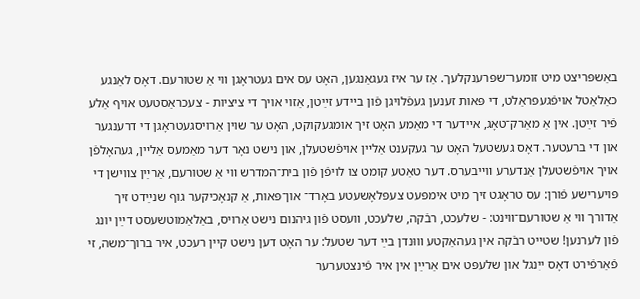באַשפּריצט מיט זומער־שפּרענקלעך. אַז ער איז געגאַנגען, האָט עס אים געטראָגן װי אַ שטורעם. דאָס לאַנגע כאַלאַטל אויפֿגעפּראַלט, די פּאות זענען געפֿלויגן פֿון בײדע זײַטן, אַזוי אויך די ציציות - צעכראַסטעט אויף אַלע פֿיר זײַטן. אין אַ מאַרק־טאָג, אײדער די מאַמע האָט זיך אומגעקוקט, האָט ער שוין אַרויסגעטראָגן די דרענגער און די ברעטער. דאָס געשטעל האָט ער געקענט אַלײן אויפֿשטעלן, און נישט נאָר דער מאַמעס אַלײן, געהאָלפֿן אויך אויפֿשטעלן אַנדערע װײבערס. דער טאַטע קומט צו לויפֿן פֿון בית־המדרש װי אַ שטורעם, אַרײַן צװישן די פּויערישע פֿורן: עס טראָגט זיך מיט אימפּעט צעפּלאָשעטע באָרד־ און־פּאות, אַ קנאָכיקער גוף שנײַדט זיך אַדורך װי אַ שטורעם־װינט: - שלעכט, רבֿקה, שלעכט, װעסט פֿון גיהנום נישט אַרויס, באַלאַמוטשעסט דײַן יונג פֿון לערנען! שטײט רבֿקה אין געהאַקטע װוּנדן בײַ דער שטעל: ער האָט דען נישט קיין רעכט, איר ברוך־משה, זי פֿאַרפֿירט דאָס ייִנגל און שלעפּט אים אַרײַן אין איר פֿינצטערער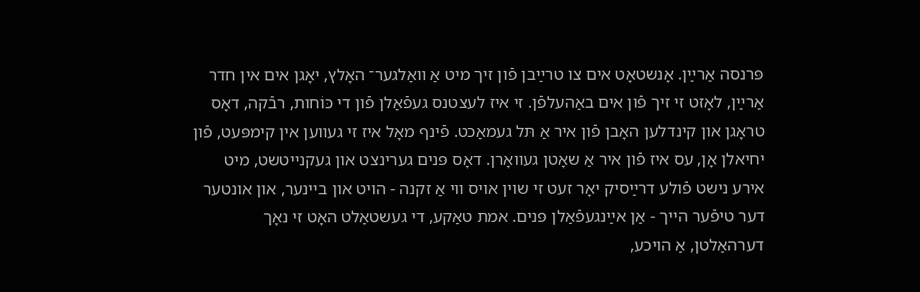פּרנסה אַרײַן. אָנשטאָט אים צו טרײַבן פֿון זיך מיט אַ װאַלגער־ האָלץ, יאָגן אים אין חדר אַרײַן, לאָזט זי זיך פֿון אים באַהעלפֿן. זי איז לעצטנס געפֿאַלן פֿון די כּוֹחות, רבֿקה, דאָס טראָגן און קינדלען האָבן פֿון איר אַ תּל געמאַכט. פֿינף מאָל איז זי געװען אין קימפּעט, פֿון יחיאלן אָן, עס איז פֿון איר אַ שאָטן געװאָרן. דאָס פּנים גערינצט און געקנײטשט, מיט אירע נישט פֿולע דרײַסיק יאָר זעט זי שוין אויס װי אַ זקנה - הויט און בײנער, און אונטער דער טיפֿער הײך - אַן אײַנגעפֿאַלן פּנים. אמת טאַקע, די געשטאַלט האָט זי נאָך דערהאַלטן, אַ הויכע,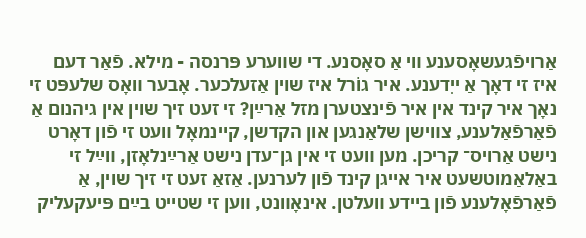אַרויפֿגעשאָסענע װי אַ סאָסנע. די שװערע פּרנסה - מילא. פֿאַר דעם איז זי דאָך אַ ייִדענע. איר גוֹרל איז שױן אַזעלכער. אָבער װאָס שלעפּט זי נאָך איר קינד אין איר פֿינצטערן מזל אַרײַן? זי זעט זיך שוין אין גיהנום אַ פֿאַרפֿאַלענע, צװישן שלאַנגען און הקדשן, קײנמאָל װעט זי פֿון דאָרט נישט אַרויס־ קריכן. מען װעט זי אין גן־עדן נישט אַרײַנלאָזן, װײַל זי באַלאַמוטשעט איר אײגן קינד פֿון לערנען. אַזאַ זעט זי זיך שוין, אַ פֿאַרפֿאָלענע פֿון בײדע װעלטן. אינאָװנט, װען זי שטײט בײַם פּיעקעליק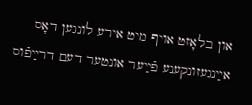און בלאָזט אויף מיט אירע לונגען דאָס אײַנגעזונקענע פֿײַער אונטער דעם דרײַפֿוס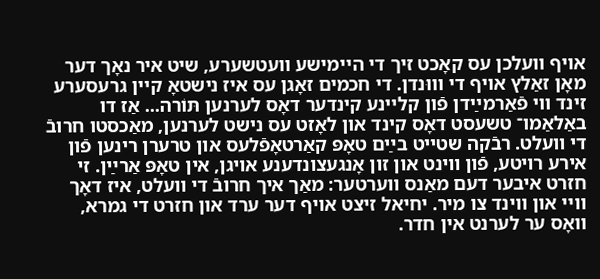אויף װעלכן עס קאָכט זיך די הײמישע װעטשערע, שיט איר נאָך דער מאָן זאַלץ אויף די װוּנדן. די חכמים זאָגן עס איז נישטאָ קײן גרעסערע זינד װי פֿאַרמײַדן פֿון קלײנע קינדער דאָס לערנען תּוֹרה... אַז דו באַלאַמו־ טשעסט דאָס קינד און לאָזט עס נישט לערנען, מאַכסטו חרובֿ די װעלט. רבֿקה שטייט בײַם טאָפּ קאַרטאָפֿלעס און טרערן רינען פֿון אירע רויטע, פֿון װינט און זון אָנגעצונדענע אויגן, אין טאָפּ אַרײַן. זי חזרט איבער דעם מאַנס װערטער: מאַך איך חרובֿ די װעלט, איז דאָך װײ און װינד צו מיר. יחיאל זיצט אויף דער ערד און חזרט די גמרא, װאָס ער לערנט אין חדר.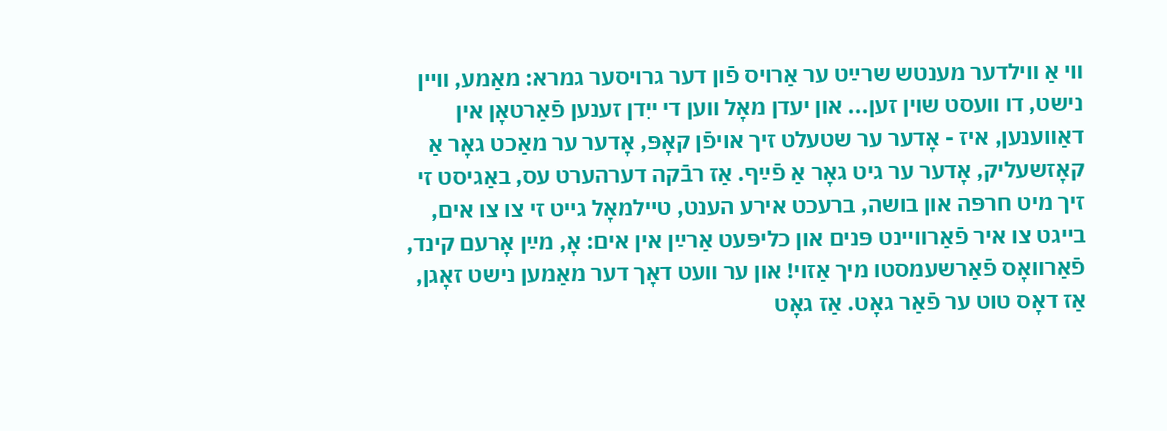װי אַ װילדער מענטש שרײַט ער אַרויס פֿון דער גרויסער גמרא: מאַמע, װײן נישט, דו װעסט שוין זען... און יעדן מאָל װען די ייִדן זענען פֿאַרטאָן אין דאַװענען, איז - אָדער ער שטעלט זיך אויפֿן קאָפּ, אָדער ער מאַכט גאָר אַ קאָזשעליק, אָדער ער גיט גאָר אַ פֿײַף. אַז רבֿקה דערהערט עס, באַגיסט זי זיך מיט חרפּה און בושה, ברעכט אירע הענט, טײלמאָל גײט זי צו צו אים, בײגט צו איר פֿאַרװײנט פּנים און כליפּעט אַרײַן אין אים: אָ, מײַן אָרעם קינד, פֿאַרװאָס פֿאַרשעמסטו מיך אַזוי! און ער װעט דאָך דער מאַמען נישט זאָגן, אַז דאָס טוט ער פֿאַר גאָט. אַז גאָט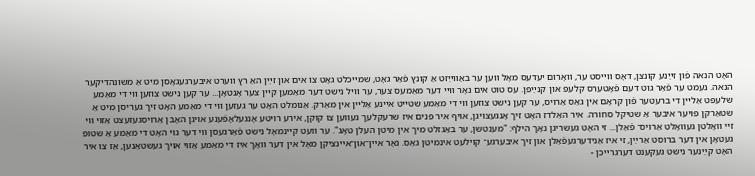האָט הנאה פֿון זײַנע קונצן, דאָס װײסט ער, װאָרום יעדעס מאָל װען ער באַװײַזט אַ קונץ פֿאַר גאָט, שמײכלט גאָט צו אים און זײַן האַ רץ װערט איבערגעגאָסן מיט אַ משונהדיקער הנאה. נעמט ער פֿאַר גוט דעם פֿאָטערס קלעפּ און קנײַפּן. עס טוט אים נאָר װײ דער מאַמעס צער, ער װיל נישט דער מאַמען קײן צער אָנטאָן... ער קען נישט צוזען װי די מאַמע שלעפּט אַלײן די ברעטער פֿון קראָם אין גאַס אַרויס, ער קען נישט צוזען װי די מאַמע שטײט אײנע אַלײן אין מאַרק. אַנומלט האָט ער געזען װי די מאַמע האָט זיך געריסן מיט אַ שטאַרקן פּויער איבער אַ שטיקל סחוֹרה. איר האַלדז האָט זיך אָנגעצויגן, אויף איר פּנים איז שרעקלעך געװען צו קוקן, אירע רויטע אָנגעלאָפֿענע אויגן האָבן אַרויסגעזעצט אַזוי װי זײ װאָלטן געװאָלט אַרויס־ פֿאַלן... זי האָט געשריגן נאָך הילף: "מענטשן, ער באַגזלט מיך אין מיטן העלן טאָג". ער װעט קײנמאָל נישט פֿאַרגעסן װי דער גוי האָט די מאַמע אַ שטופּ געטאָן אין דער ברוסט אַרײַן, זי איז אַנידערגעפֿאַלן און זיך איבערגע־ קוילעט אינמיטן גאַס. נאָר אײן־און־אײנציקן מאָל אין דער װאָך איז די מאַמע אַזוי אויך געשטאַנען, אַז צו איר האָט קײַנער נישט געקענט דערגרײכן -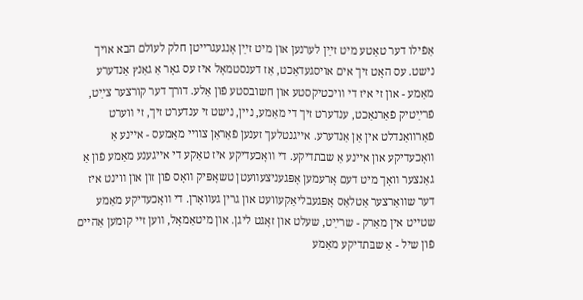אַפֿילו דער טאַטע מיט זײַן לערנען און מיט זײַן אָנגעגרײטן חלק לעוֹלם הבא אויך נישט. עס האָט זיך אים אויסגעדאַכט, אַז דענסטמאָל איז עס גאָר אַ גאַנץ אַנדערע מאַמע - און זי איז די װיכטיקסטע און חשובסטע פֿון אַלע. דורך דער קורצער צײַט, פֿרײַטיק פֿאַרנאַכט, ענדערט זיך די מאַמע, נײן, נישט זי ענדערט זיך, זי װערט פֿאַרװאַנדלט אין אַן אַנדערע. אײגנטלעך זענען פֿאַראַן צװײ מאַמעס - אײנע אַ װאָכעדיקע און אײנע אַ שבתדיקע. די װאָכעדיקע איז טאַקע די אײגענע מאַמע פֿון אַ גאַנצער װאָך מיט דעם אָרעמען אָפּגעניצעװעטן טשאָפּיק װאָס פֿון זון און װינט איז דער שװאַרצער אַטלאַס אָפּגעבליאַקעװעט און גרין געװאָרן. די װאָכעדיקע מאַמע שטײט אין מאַרק - שרײַט, שעלט און זאָגט ליגן. און מיטאַמאָל, װען זײ קומען אַהײם פֿון שיל - אַ שבּתדיקע מאַמע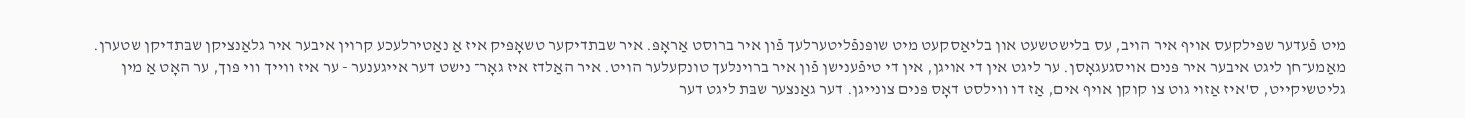מיט פֿעדער שפּילקעס אויף איר הויב, עס בלישטשעט און בליאַסקעט מיט שופּנפֿליטערלעך פֿון איר ברוסט אַראָפּ. איר שבתדיקער טשאָפּיק איז אַ נאַטירלעכע קרוין איבער איר גלאַנציקן שבּתדיקן שטערן. מאַמע־חן ליגט איבער איר פּנים אויסגעגאָסן. ער ליגט אין די אויגן, אין די טיפֿענישן פֿון איר ברוינלעך טונקעלער הויט. איר האַלדז איז גאָר־ נישט דער אײגענער - ער איז װײך װי פּוך, ער האָט אַ מין גליטשיקייט, ס'איז אַזוי גוט צו קוקן אויף אים, אַז דו װילסט דאָס פּנים צונײגן. דער גאַנצער שבּת ליגט דער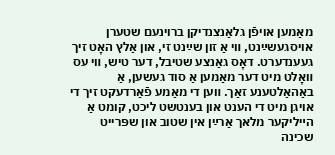מאַמען אויפֿן גלאַנצנדיקן ברוינעם שטערן אויסגעשײַנט, װי אַ זון שײַנט זי, און אַלץ האָט זיך געענדערט. דאָס גאַנצע שטיבל, דער טיש, װי עס װאָלט מיט דער מאַמען אַ סוד געשען, אַ באַהאַלטענע זאַך. װען די מאַמע פֿאַרדעקט זיך די אויגן מיט די הענט און בענטשט ליכט, קומט אַ הײליקער מלאך אַרײַן אין שטוב און שפּרייט שכינה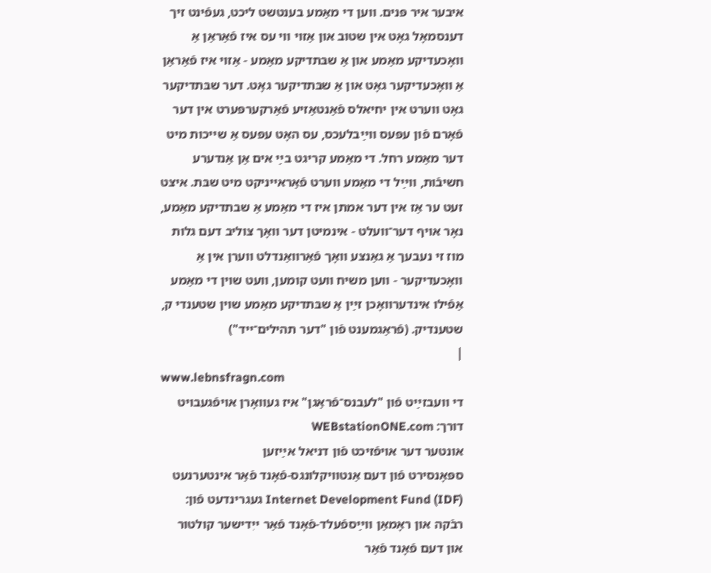איבער איר פּנים. װען די מאַמע בענטשט ליכט, געפֿינט זיך דענסמאָל גאָט אין שטוב און אַזוי װי עס איז פֿאַראַן אַ װאָכעדיקע מאַמע און אַ שבּתדיקע מאַמע - אַזוי איז פֿאַראַן אַ װאָכעדיקער גאָט און אַ שבּתדיקער גאָט. דער שבּתדיקער גאָט װערט אין יחיאלס פֿאַנטאַזיע פֿאַרקערפּערט אין דער פֿאָרם פֿון עפּעס װײַבלעכס, עס האָט עפּעס אַ שײכות מיט דער מאַמע רחל. די מאַמע קריגט בײַ אים אַן אַנדערע חשיבֿות, װײַל די מאַמע װערט פֿאַראייניקט מיט שבּת. איצט זעט ער אַז אין דער אמתן איז די מאַמע אַ שבתדיקע מאַמע, נאָר אויף דער־װעלט - אינמיטן דער װאָך צוליב דעם גלות מוז זי נעבעך אַ גאַנצע װאָך פֿאַרװאַנדלט װערן אין אַ װאָכעדיקער - װען משיח װעט קומען, װעט שוין די מאַמע אַפֿילו אינדערװאָכן זײַן אַ שבּתדיקע מאַמע שוין שטענדי ק, שטענדיק. (פֿראַגמענט פֿון "דער תהילים־ייד")
|
www.lebnsfragn.com
די װעבזײַט פֿון "לעבנס־פֿראַגן" איז געװאָרן אויפֿגעבויט דורך: WEBstationONE.com
אונטער דער אויפֿזיכט פֿון דניאל אײַזען
ספּאָנסירט פֿון דעם אַנטװיקלונגס-פֿאָנד פֿאַר אינטערנעט
Internet Development Fund (IDF) געגרינדעט פֿון:
רבֿקה און ראָמאַן װײַספֿעלד-פֿאָנד פֿאַר ייִדישער קולטור
און דעם פֿאָנד פֿאַר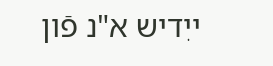ייִדיש א"נ פֿון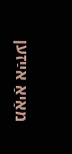מאַיאַ אײַזען